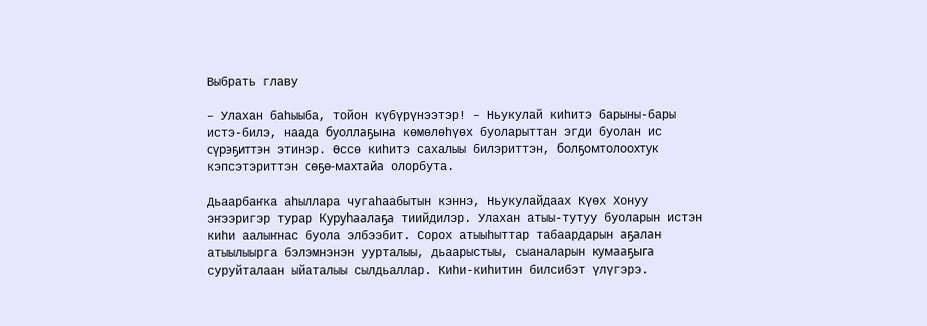Выбрать главу

– Улахан баһыыба, тойон күбүрүнээтэр! – Ньукулай киһитэ барыны-бары истэ-билэ, наада буоллаҕына көмөлөһүөх буоларыттан эгди буолан ис сүрэҕиттэн этинэр. Өссө киһитэ сахалыы билэриттэн, болҕомтолоохтук кэпсэтэриттэн сөҕө-махтайа олорбута.

Дьаарбаҥка аһыллара чугаһаабытын кэннэ, Ньукулайдаах Күөх Хонуу эҥээригэр турар Куруһаалаҕа тиийдилэр. Улахан атыы-тутуу буоларын истэн киһи аалыҥнас буола элбээбит. Сорох атыыһыттар табаардарын аҕалан атыылыырга бэлэмнэнэн уурталыы, дьаарыстыы, сыаналарын кумааҕыга суруйталаан ыйаталыы сылдьаллар. Киһи-киһитин билсибэт үлүгэрэ.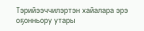Тэрийээччилэртэн хайалара эрэ оҕонньору утары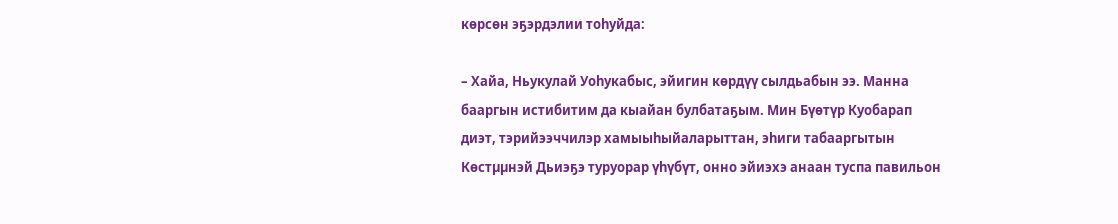көрсөн эҕэрдэлии тоһуйда:

– Хайа, Ньукулай Уоһукабыс, эйигин көрдүү сылдьабын ээ. Манна бааргын истибитим да кыайан булбатаҕым. Мин Бүөтүр Куобарап диэт, тэрийээччилэр хамыыһыйаларыттан, эһиги табааргытын Көстµµнэй Дьиэҕэ туруорар үһүбүт, онно эйиэхэ анаан туспа павильон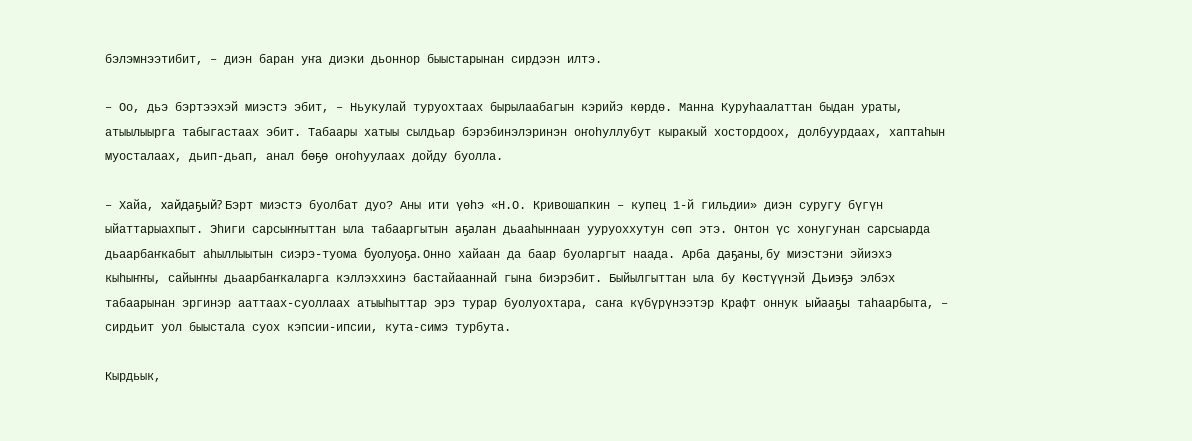бэлэмнээтибит, – диэн баран уҥа диэки дьоннор быыстарынан сирдээн илтэ.

– Оо, дьэ бэртээхэй миэстэ эбит, – Ньукулай туруохтаах бырылаабагын кэрийэ көрдө. Манна Куруһаалаттан быдан ураты, атыылыырга табыгастаах эбит. Табаары хатыы сылдьар бэрэбинэлэринэн оҥоһуллубут кыракый хостордоох, долбуурдаах, хаптаһын муосталаах, дьип-дьап, анал бөҕө оҥоһуулаах дойду буолла.

– Хайа, хайдаҕый? Бэрт миэстэ буолбат дуо? Аны ити үөһэ «Н.О. Кривошапкин – купец 1-й гильдии» диэн суругу бүгүн ыйаттарыахпыт. Эһиги сарсыҥҥыттан ыла табааргытын аҕалан дьааһыннаан ууруоххутун сөп этэ. Онтон үс хонугунан сарсыарда дьаарбаҥкабыт аһыллыытын сиэрэ-туома буолуоҕа. Онно хайаан да баар буоларгыт наада. Арба даҕаны, бу миэстэни эйиэхэ кыһыҥҥы, сайыҥҥы дьаарбаҥкаларга кэллэххинэ бастайааннай гына биэрэбит. Быйылгыттан ыла бу Көстүүнэй Дьиэҕэ элбэх табаарынан эргинэр ааттаах-суоллаах атыыһыттар эрэ турар буолуохтара, саҥа күбүрүнээтэр Крафт оннук ыйааҕы таһаарбыта, – сирдьит уол быыстала суох кэпсии-ипсии, кута-симэ турбута.

Кырдьык,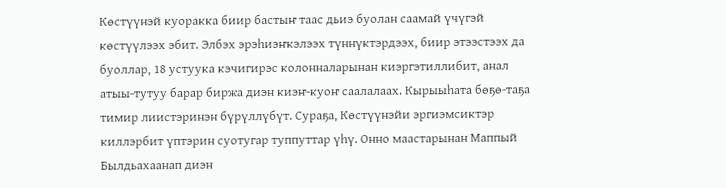Көстүүнэй куоракка биир бастыҥ таас дьиэ буолан саамай үчүгэй көстүүлээх эбит. Элбэх эрэһиэҥкэлээх түннүктэрдээх, биир этээстээх да буоллар, 18 устуука кэчигирэс колонналарынан киэргэтиллибит, анал атыы-тутуу барар биржа диэн киэҥ-куоҥ саалалаах. Кырыыһата бөҕө-таҕа тимир лиистэринэн бүрүллүбүт. Сураҕа, Көстүүнэйи эргиэмсиктэр киллэрбит үптэрин суотугар туппуттар үһү. Онно маастарынан Маппый Былдьахаанап диэн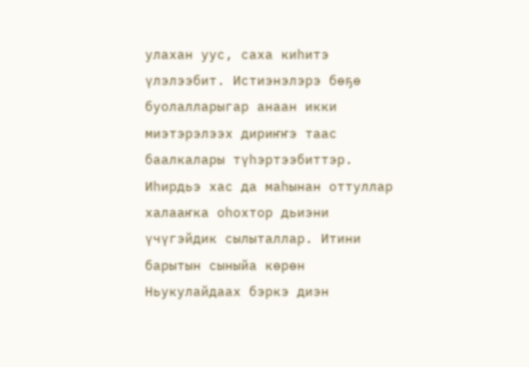улахан уус, саха киһитэ үлэлээбит. Истиэнэлэрэ бөҕө буолалларыгар анаан икки миэтэрэлээх дириҥҥэ таас баалкалары түһэртээбиттэр. Иһирдьэ хас да маһынан оттуллар халааҥка оһохтор дьиэни үчүгэйдик сылыталлар. Итини барытын сыныйа көрөн Ньукулайдаах бэркэ диэн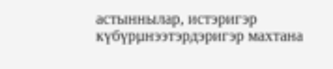астыннылар, истэригэр күбүрµнээтэрдэригэр махтана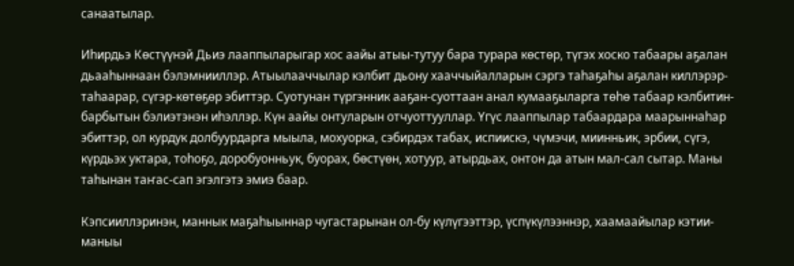санаатылар.

Иһирдьэ Көстүүнэй Дьиэ лааппыларыгар хос аайы атыы-тутуу бара турара көстөр, түгэх хоско табаары аҕалан дьааһыннаан бэлэмнииллэр. Атыылааччылар кэлбит дьону хааччыйалларын сэргэ таһаҕаһы аҕалан киллэрэр-таһаарар, сүгэр-көтөҕөр эбиттэр. Суотунан түргэнник ааҕан-суоттаан анал кумааҕыларга төһө табаар кэлбитин-барбытын бэлиэтэнэн иһэллэр. Күн аайы онтуларын отчуоттууллар. Үгүс лааппылар табаардара маарыннаһар эбиттэр, ол курдук долбуурдарга мыыла, мохуорка, сэбирдэх табах, испиискэ, чүмэчи, миинньик, эрбии, сүгэ, күрдьэх уктара, тоһоҕо, доробуонньук, буорах, бөстүөн, хотуур, атырдьах, онтон да атын мал-сал сытар. Маны таһынан таҥас-сап эгэлгэтэ эмиэ баар.

Кэпсииллэринэн, маннык маҕаһыыннар чугастарынан ол-бу күлүгээттэр, үспүкүлээннэр, хаамаайылар кэтии-маныы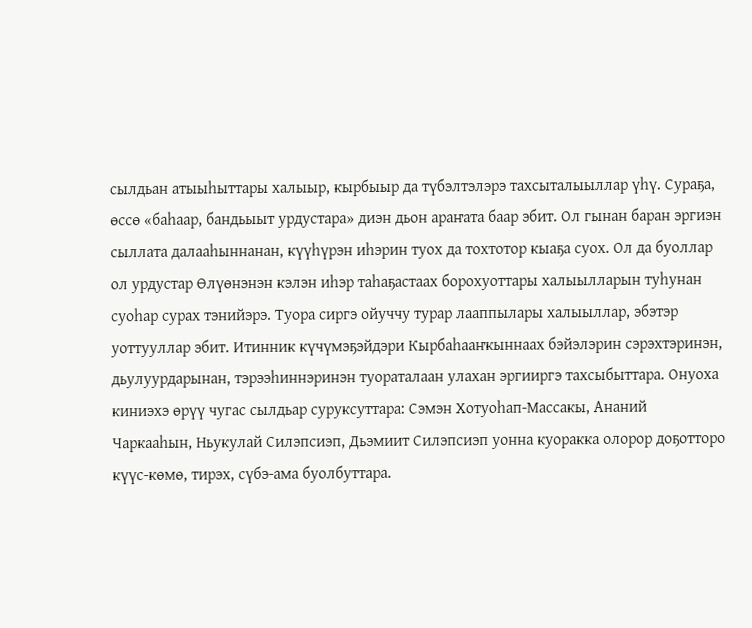сылдьан атыыһыттары халыыр, кырбыыр да түбэлтэлэрэ тахсыталыыллар үһү. Сураҕа, өссө «баһаар, бандьыыт урдустара» диэн дьон араҥата баар эбит. Ол гынан баран эргиэн сыллата далааһыннанан, күүһүрэн иһэрин туох да тохтотор кыаҕа суох. Ол да буоллар ол урдустар Өлүөнэнэн кэлэн иһэр таһаҕастаах борохуоттары халыылларын туһунан суоһар сурах тэнийэрэ. Туора сиргэ ойуччу турар лааппылары халыыллар, эбэтэр уоттууллар эбит. Итинник күчүмэҕэйдэри Кырбаһааҥкыннаах бэйэлэрин сэрэхтэринэн, дьулуурдарынан, тэрээһиннэринэн туораталаан улахан эргииргэ тахсыбыттара. Онуоха киниэхэ өрүү чугас сылдьар суруксуттара: Сэмэн Хотуоһап-Массакы, Ананий Чаркааһын, Ньукулай Силэпсиэп, Дьэмиит Силэпсиэп уонна куоракка олорор доҕотторо күүс-көмө, тирэх, сүбэ-ама буолбуттара.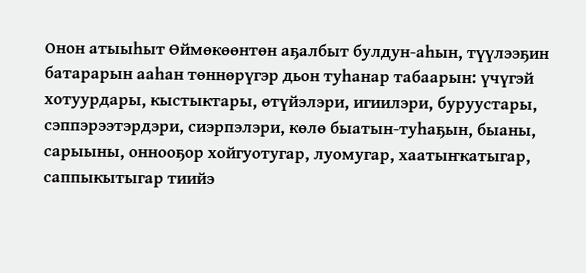Онон атыыһыт Өймөкөөнтөн аҕалбыт булдун-аһын, түүлээҕин батарарын ааһан төннөрүгэр дьон туһанар табаарын: үчүгэй хотуурдары, кыстыктары, өтүйэлэри, игиилэри, буруустары, сэппэрээтэрдэри, сиэрпэлэри, көлө быатын-туһаҕын, быаны, сарыыны, оннооҕор хойгуотугар, луомугар, хаатыҥкатыгар, саппыкытыгар тиийэ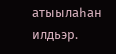атыылаһан илдьэр.